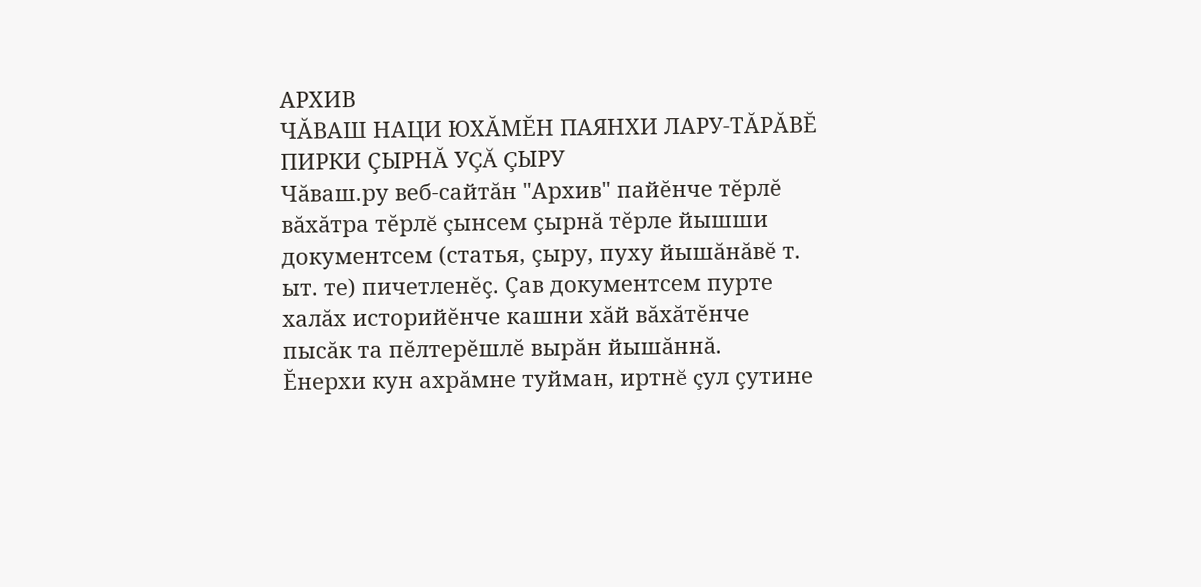АРХИВ
ЧĂВАШ НАЦИ ЮХĂМĔН ПАЯНХИ ЛАРУ-ТĂРĂВĔ ПИРКИ ÇЫРНĂ УÇĂ ÇЫРУ
Чăваш.ру веб-сайтăн "Архив" пайĕнче тĕрлĕ вăхăтра тĕрлĕ çынсем çырнă тĕрле йышши документсем (статья, çыру, пуху йышăнăвĕ т. ыт. те) пичетленĕç. Çав документсем пурте халăх историйĕнче кашни хăй вăхăтĕнче пысăк та пĕлтерĕшлĕ вырăн йышăннă.
Ĕнерхи кун ахрăмне туйман, иртнĕ çул çутине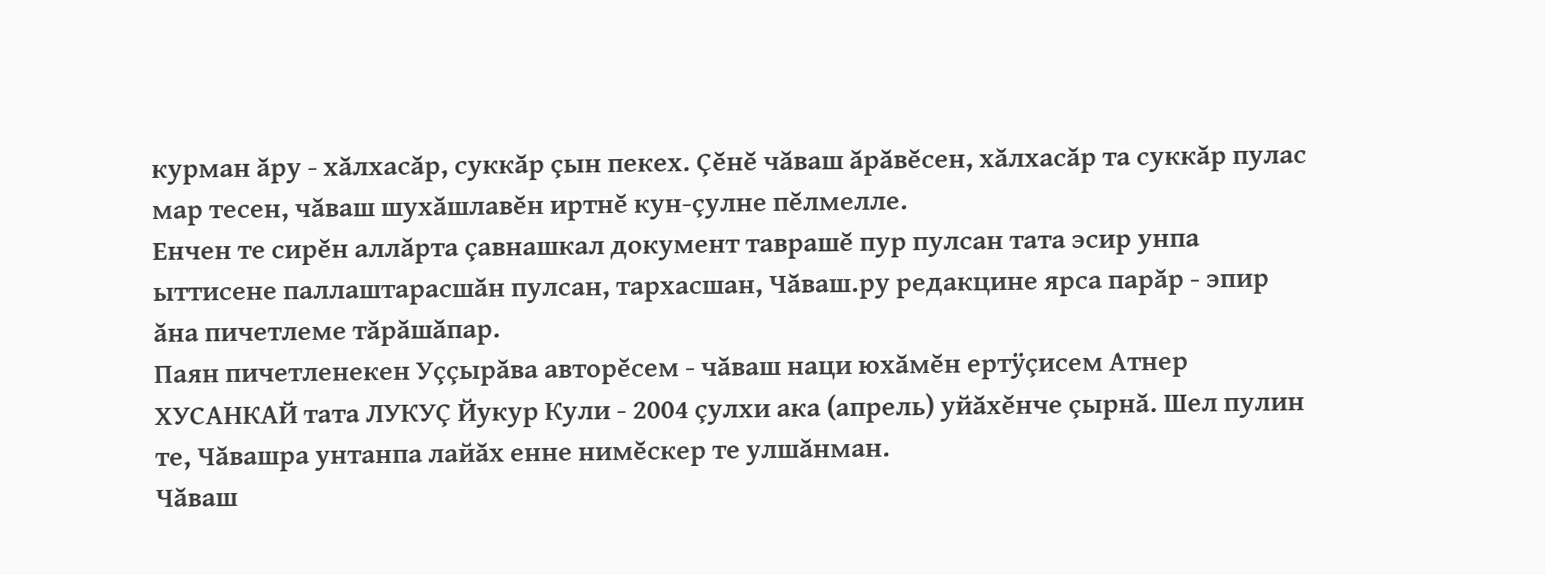курман ăру - хăлхасăр, суккăр çын пекех. Çĕнĕ чăваш ăрăвĕсен, хăлхасăр та суккăр пулас мар тесен, чăваш шухăшлавĕн иртнĕ кун-çулне пĕлмелле.
Енчен те сирĕн аллăрта çавнашкал документ таврашĕ пур пулсан тата эсир унпа ыттисене паллаштарасшăн пулсан, тархасшан, Чăваш.ру редакцине ярса парăр - эпир ăна пичетлеме тăрăшăпар.
Паян пичетленекен Уççырăва авторĕсем - чăваш наци юхăмĕн ертÿçисем Атнер ХУСАНКАЙ тата ЛУКУÇ Йукур Кули - 2004 çулхи ака (апрель) уйăхĕнче çырнă. Шел пулин те, Чăвашра унтанпа лайăх енне нимĕскер те улшăнман.
Чăваш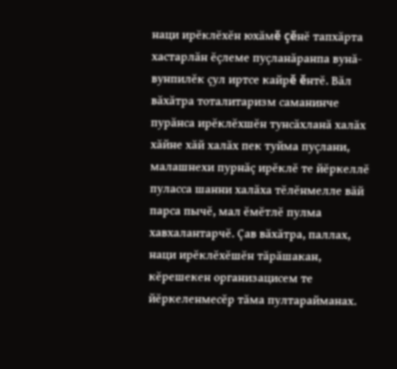наци ирĕклĕхĕн юхăмĕ çĕнĕ тапхăрта хастарлăн ĕçлеме пуçланăранпа вунă-вунпилĕк çул иртсе кайрĕ ĕнтĕ. Вăл вăхăтра тоталитаризм саманинче пурăнса ирĕклĕхшĕн тунсăхланă халăх хăйне хăй халăх пек туйма пуçлани, малашнехи пурнăç ирĕклĕ те йĕркеллĕ пуласса шанни халăха тĕлĕнмелле вăй парса пычĕ, мал ĕмĕтлĕ пулма хавхалантарчĕ. Çав вăхăтра, паллах, наци ирĕклĕхĕшĕн тăрăшакан, кĕрешекен организацисем те йĕркеленмесĕр тăма пултарайманах.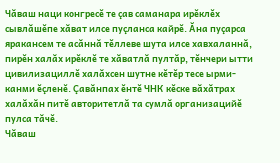Чăваш наци конгресĕ те çав саманара ирĕклĕх сывлăшĕпе хăват илсе пуçланса кайрĕ. Ăна пуçарса яракансем те асăннă тĕллеве шута илсе хавхаланнă, пирĕн халăх ирĕклĕ те хăватлă пултăр, тĕнчери ытти цивилизациллĕ халăхсен шутне кĕтĕр тесе ырми-канми ĕçленĕ. Çавăнпах ĕнтĕ ЧНК кĕске вăхăтрах халăхăн питĕ авторитетлă та сумлă организацийĕ пулса тăчĕ.
Чăваш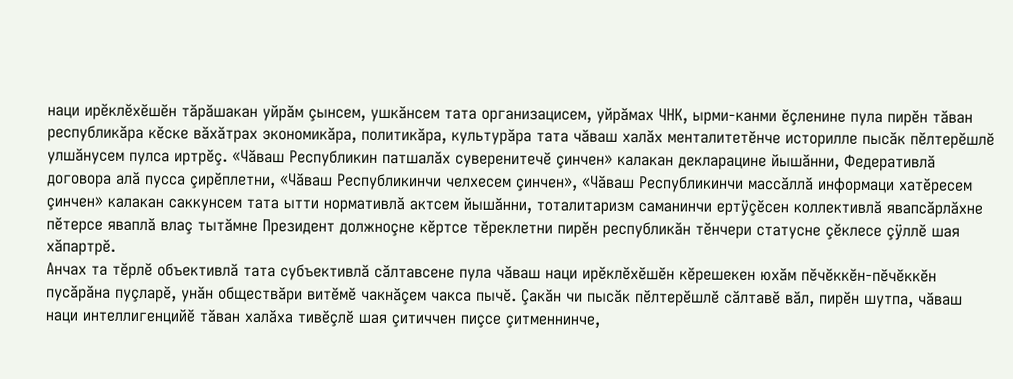наци ирĕклĕхĕшĕн тăрăшакан уйрăм çынсем, ушкăнсем тата организацисем, уйрăмах ЧНК, ырми-канми ĕçленине пула пирĕн тăван республикăра кĕске вăхăтрах экономикăра, политикăра, культурăра тата чăваш халăх менталитетĕнче историлле пысăк пĕлтерĕшлĕ улшăнусем пулса иртрĕç. «Чăваш Республикин патшалăх суверенитечĕ çинчен» калакан декларацине йышăнни, Федеративлă договора алă пусса çирĕплетни, «Чăваш Республикинчи челхесем çинчен», «Чăваш Республикинчи массăллă информаци хатĕресем çинчен» калакан саккунсем тата ытти нормативлă актсем йышăнни, тоталитаризм саманинчи ертÿçĕсен коллективлă явапсăрлăхне пĕтерсе яваплă влаç тытăмне Президент должноçне кĕртсе тĕреклетни пирĕн республикăн тĕнчери статусне çĕклесе çÿллĕ шая хăпартрĕ.
Анчах та тĕрлĕ объективлă тата субъективлă сăлтавсене пула чăваш наци ирĕклĕхĕшĕн кĕрешекен юхăм пĕчĕккĕн-пĕчĕккĕн пусăрăна пуçларĕ, унăн обществăри витĕмĕ чакнăçем чакса пычĕ. Çакăн чи пысăк пĕлтерĕшлĕ сăлтавĕ вăл, пирĕн шутпа, чăваш наци интеллигенцийĕ тăван халăха тивĕçлĕ шая çитиччен пиçсе çитменнинче,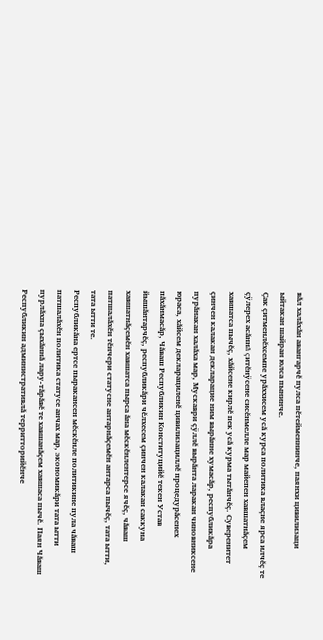вăл халăхăн авангарчĕ пулса пĕтейменнинче, паянхи цивилизаци ыйтакан шайран юлса пынинче.
Çак çитменлĕхсемпе урăххисем усă курса политика влаçне ярса илчĕç те çÿлерех асăннă çитĕнÿсене сисĕнмелле мар майепен хавшатнăçем хавшатса пычĕç, хăйсене кирлĕ пек усă курма тытăнчĕç. Суверенитет çинчен калакан декларацие ним вырăнне хумасăр, республикăра пурăнакан халăха мар, Мускаври çÿллĕ вырăнта ларакан чиновниксене юраса, хăйсем декларациленĕ цивилизациллĕ процедурăсенех пăхăнмасăр, Чăваш Республикин Конституцийĕ текен Устав йышăнтарчĕç, республикăри чĕлхесем çинчен калакан саккуна хавшатнăçемĕн хавшатса пырса ăна мĕскĕнлентерсе ячĕç, чăваш патшалăхĕн тĕнчери статусне антарнăçемĕн антарса пычĕç, тата ытти, тата ытти те.
Республикăна ертсе пыракансен мĕскĕнле политикине пула чăваш патшалăхĕн политика статусе анчах мар, экономикăри тата ытти пурлăхпа çыхăннă лару-тăрăвĕ те хавшанăçем хавшаса пычĕ. Паян Чăваш Республикин административлă территторийĕнче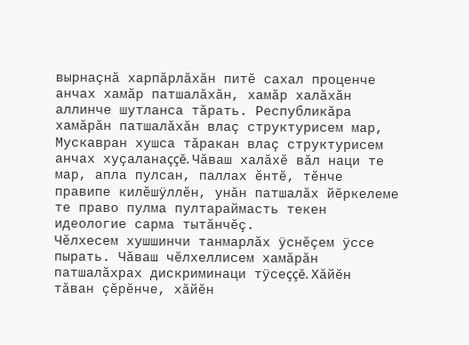вырнаçнă харпăрлăхăн питĕ сахал проценче анчах хамăр патшалăхăн, хамăр халăхăн аллинче шутланса тăрать. Республикăра хамăрăн патшалăхăн влаç структурисем мар, Мускавран хушса тăракан влаç структурисем анчах хуçаланаççĕ. Чăваш халăхĕ вăл наци те мар, апла пулсан, паллах ĕнтĕ, тĕнче правипе килĕшÿллĕн, унăн патшалăх йĕркелеме те право пулма пултараймасть текен идеологие сарма тытăнчĕç.
Чĕлхесем хушшинчи танмарлăх ÿснĕçем ÿссе пырать. Чăваш чĕлхеллисем хамăрăн патшалăхрах дискриминаци тÿсеççĕ. Хăйĕн тăван çĕрĕнче, хăйĕн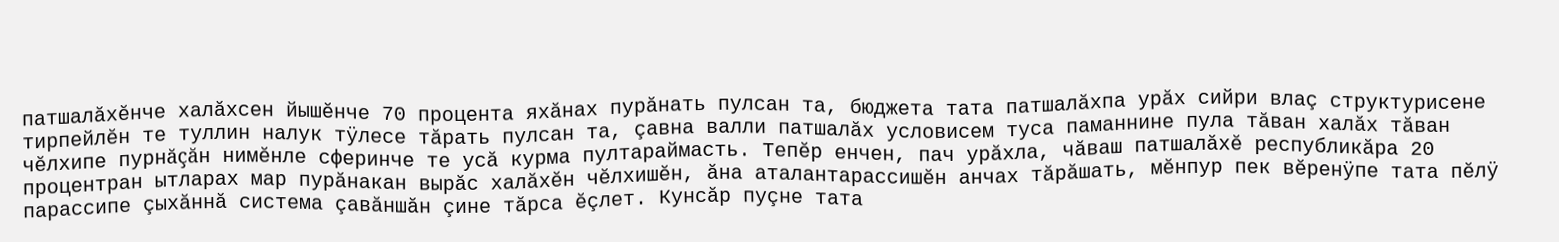патшалăхĕнче халăхсен йышĕнче 70 процента яхăнах пурăнать пулсан та, бюджета тата патшалăхпа урăх сийри влаç структурисене тирпейлĕн те туллин налук тÿлесе тăрать пулсан та, çавна валли патшалăх условисем туса паманнине пула тăван халăх тăван чĕлхипе пурнăçăн нимĕнле сферинче те усă курма пултараймасть. Тепĕр енчен, пач урăхла, чăваш патшалăхĕ республикăра 20 процентран ытларах мар пурăнакан вырăс халăхĕн чĕлхишĕн, ăна аталантарассишĕн анчах тăрăшать, мĕнпур пек вĕренÿпе тата пĕлÿ парассипе çыхăннă система çавăншăн çине тăрса ĕçлет. Кунсăр пуçне тата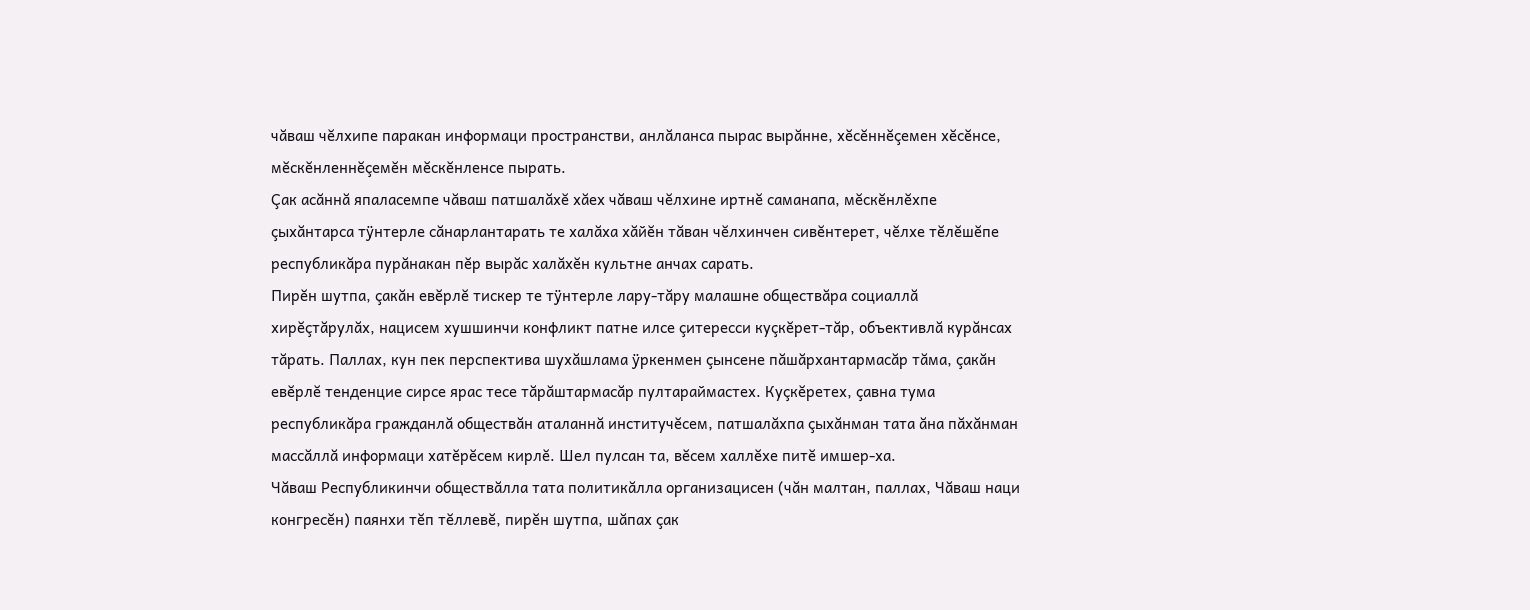чăваш чĕлхипе паракан информаци пространстви, анлăланса пырас вырăнне, хĕсĕннĕçемен хĕсĕнсе, мĕскĕнленнĕçемĕн мĕскĕнленсе пырать.
Çак асăннă япаласемпе чăваш патшалăхĕ хăех чăваш чĕлхине иртнĕ саманапа, мĕскĕнлĕхпе çыхăнтарса тÿнтерле сăнарлантарать те халăха хăйĕн тăван чĕлхинчен сивĕнтерет, чĕлхе тĕлĕшĕпе республикăра пурăнакан пĕр вырăс халăхĕн культне анчах сарать.
Пирĕн шутпа, çакăн евĕрлĕ тискер те тÿнтерле лару-тăру малашне обществăра социаллă хирĕçтăрулăх, нацисем хушшинчи конфликт патне илсе çитересси куçкĕрет-тăр, объективлă курăнсах тăрать. Паллах, кун пек перспектива шухăшлама ÿркенмен çынсене пăшăрхантармасăр тăма, çакăн евĕрлĕ тенденцие сирсе ярас тесе тăрăштармасăр пултараймастех. Куçкĕретех, çавна тума республикăра гражданлă обществăн аталаннă институчĕсем, патшалăхпа çыхăнман тата ăна пăхăнман массăллă информаци хатĕрĕсем кирлĕ. Шел пулсан та, вĕсем халлĕхе питĕ имшер-ха.
Чăваш Республикинчи обществăлла тата политикăлла организацисен (чăн малтан, паллах, Чăваш наци конгресĕн) паянхи тĕп тĕллевĕ, пирĕн шутпа, шăпах çак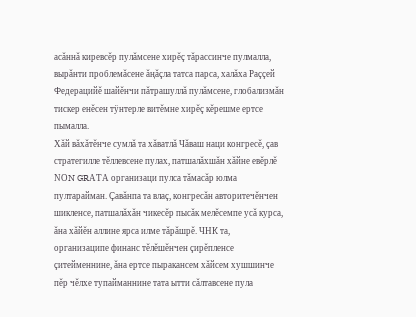асăннă киревсĕр пулăмсене хирĕç тăрассинче пулмалла, вырăнти проблемăсене ăңăçла татса парса, халăха Раççей Федерацийĕ шайĕнчи пăтрашуллă пулăмсене, глобализмăн тискер енĕсен тÿнтерле витĕмне хирĕç кĕрешме ертсе пымалла.
Хăй вăхăтĕнче сумлă та хăватлă Чăваш наци конгресĕ, çав стратегилле тĕллевсене пулах, патшалăхшăн хăйне евĕрлĕ NОN GRАТА организаци пулса тăмасăр юлма пултарайман. Çавăнпа та влаç, конгресăн авторитечĕнчен шикленсе, патшалăхăн чикесĕр пысăк мелĕсемпе усă курса, ăна хăйĕн аллине ярса илме тăрăшрĕ. ЧНК та, организаципе финанс тĕлĕшĕнчен çирĕпленсе çитейменнине, ăна ертсе пыракансем хăйсем хушшинче пĕр чĕлхе тупайманнине тата ытти сăлтавсене пула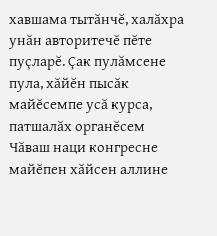хавшама тытăнчĕ, халăхра унăн авторитечĕ пĕте пуçларĕ. Çак пулăмсене пула, хăйĕн пысăк майĕсемпе усă курса, патшалăх органĕсем Чăваш наци конгресне майĕпен хăйсен аллине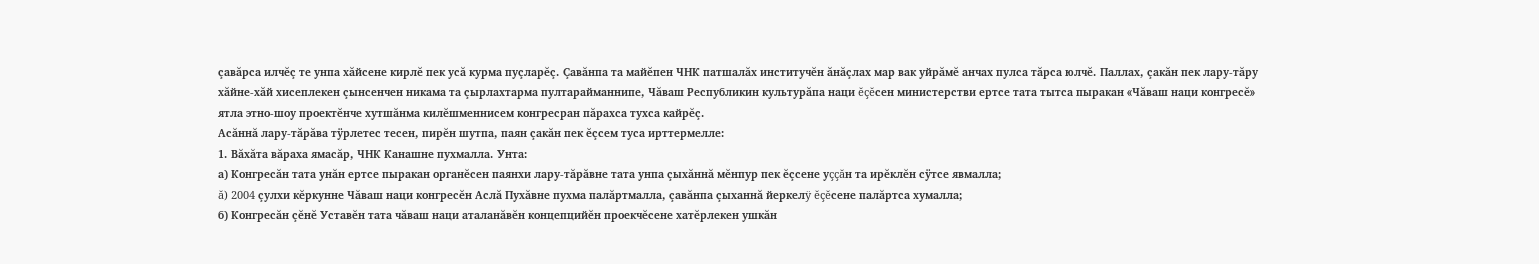çавăрса илчĕç те унпа хăйсене кирлĕ пек усă курма пуçларĕç. Çавăнпа та майĕпен ЧНК патшалăх институчĕн ăнăçлах мар вак уйрăмĕ анчах пулса тăрса юлчĕ. Паллах, çакăн пек лару-тăру хăйне-хăй хисеплекен çынсенчен никама та çырлахтарма пултарайманнипе, Чăваш Республикин культурăпа наци ĕçĕсен министерстви ертсе тата тытса пыракан «Чăваш наци конгресĕ» ятла этно-шоу проектĕнче хутшăнма килĕшменнисем конгресран пăрахса тухса кайрĕç.
Асăннă лару-тăрăва тÿрлетес тесен, пирĕн шутпа, паян çакăн пек ĕçсем туса ирттермелле:
1. Вăхăта вăраха ямасăр, ЧНК Канашне пухмалла. Унта:
а) Конгресăн тата унăн ертсе пыракан органĕсен паянхи лару-тăрăвне тата унпа çыхăннă мĕнпур пек ĕçсене уççăн та ирĕклĕн сÿтсе явмалла;
ă) 2004 çулхи кĕркунне Чăваш наци конгресĕн Аслă Пухăвне пухма палăртмалла, çавăнпа çыханнă йеркелÿ ĕçĕсене палăртса хумалла;
б) Конгресăн çĕнĕ Уставĕн тата чăваш наци аталанăвĕн концепцийĕн проекчĕсене хатĕрлекен ушкăн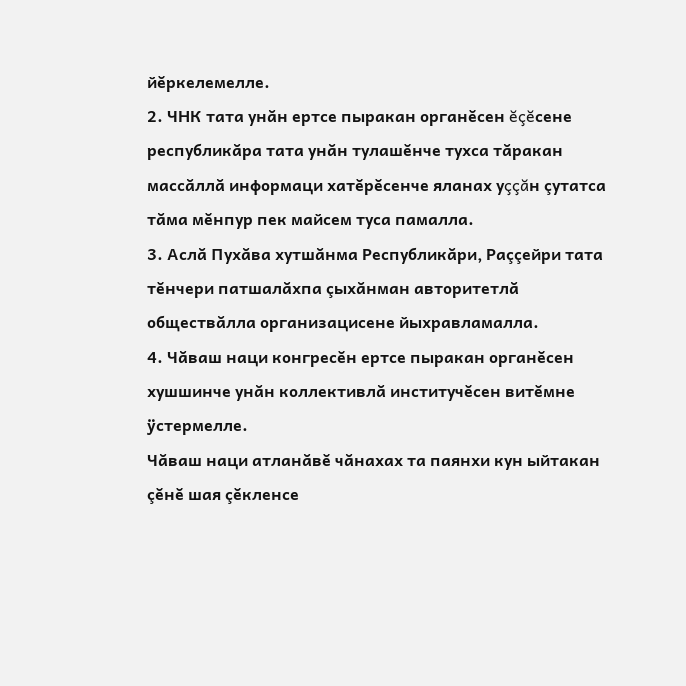йĕркелемелле.
2. ЧНК тата унăн ертсе пыракан органĕсен ĕçĕсене республикăра тата унăн тулашĕнче тухса тăракан массăллă информаци хатĕрĕсенче яланах уççăн çутатса тăма мĕнпур пек майсем туса памалла.
3. Аслă Пухăва хутшăнма Республикăри, Раççейри тата тĕнчери патшалăхпа çыхăнман авторитетлă обществăлла организацисене йыхравламалла.
4. Чăваш наци конгресĕн ертсе пыракан органĕсен хушшинче унăн коллективлă институчĕсен витĕмне ÿстермелле.
Чăваш наци атланăвĕ чăнахах та паянхи кун ыйтакан çĕнĕ шая çĕкленсе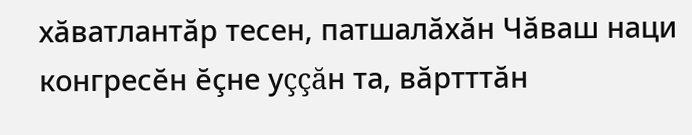хăватлантăр тесен, патшалăхăн Чăваш наци конгресĕн ĕçне уççăн та, вăртттăн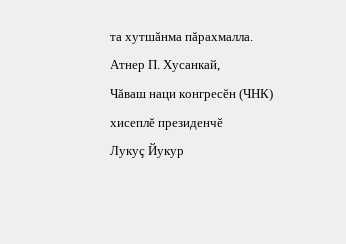та хутшăнма пăрахмалла.
Атнер П. Хусанкай,
Чăваш наци конгресĕн (ЧНК) хисеплĕ президенчĕ
Лукуç Йукур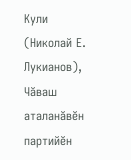Кули (Николай Е. Лукианов),
Чăваш аталанăвĕн партийĕн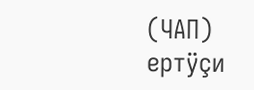(ЧАП) ертÿçи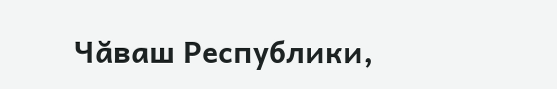Чăваш Республики,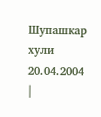Шупашкар хули
20.04.2004
|